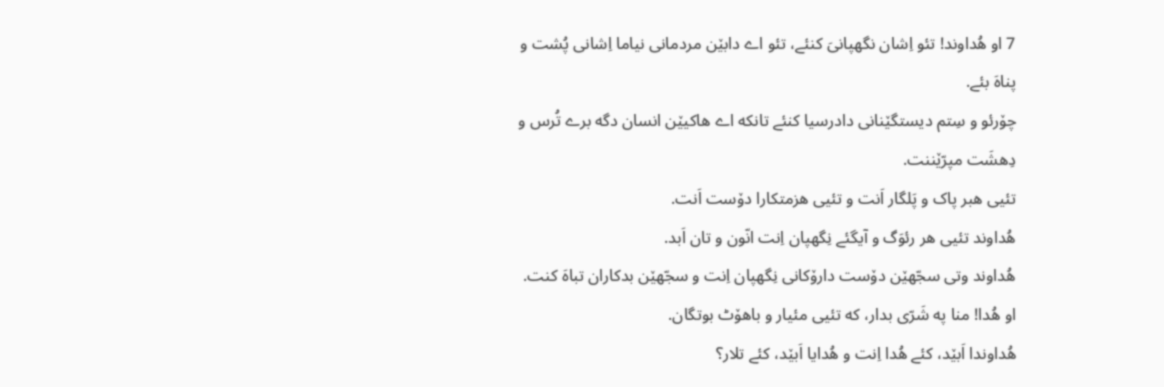7 او هُداوند! تئو اِشان نگهپانیَ کنئے، تئو اے دابێن مردمانی نیاما اِشانی پُشت و پناهَ بئے.
چۆرئو و سِتم دیستگێنانی دادرسیا کنئے تانکه اے هاکیێن انسان دگه برے تُرس و دِهشَت مپرّێننت.
تئیی هبر پاک و پَلگار اَنت و تئیی هزمتکارا دۆست اَنت.
هُداوند تئیی هر رئوَگ و آیگئے نِگهپان اِنت انّون و تان اَبد.
هُداوند وتی سجّهێن دۆست دارۆکانی نِگهپان اِنت و سجّهێن بدکاران تباهَ کنت.
او هُدا! منا په شَرّی بدار، که تئیی مئیار و باهۆٹ بوتگان.
هُداوندا اَبێد، کئے هُدا اِنت و هُدایا اَبێد، کئے تلار؟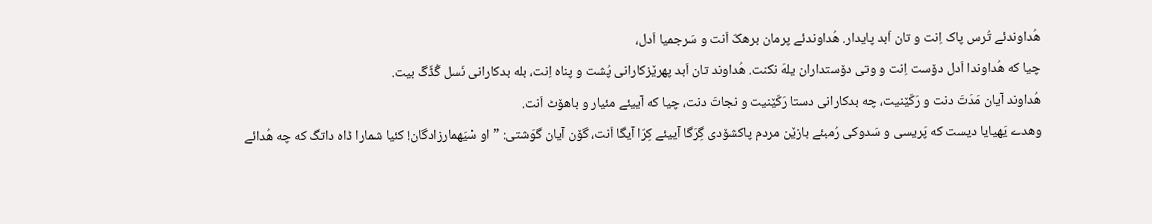هُداوندئے تُرس پاک اِنت و تان اَبد پایدار. هُداوندئے پرمان برهکّ اَنت و سَرجمیا اَدل،
چیا که هُداوندا اَدل دۆست اِنت و وتی دۆستداران یلهَ نکنت. هُداوند تان اَبد پهرێزکارانی پُشت و پناه اِنت، بله بدکارانی نَسل گُڈّگَ بیت.
هُداوند آیان مَدَتَ دنت و رَکّێنیت، چه بدکارانی دستا رَکّێنیت و نجاتَ دنت، چیا که آییئے مئیار و باهۆٹ اَنت.
وهدے یَهیایا دیست که پَریسی و سَدوکی رُمبئے بازێن مردم پاکشۆدی گِرَگا آییئے کِرّا آیگا اَنت، گۆن آیان گوَشتی: ”او سْیَهمارزادگان! کئیا شمارا ڈاه داتگ که چه هُدائے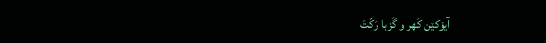آیۆکێن کَهر و گَزبا رَکّتَ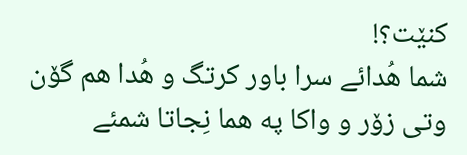کنێت؟!
شما هُدائے سرا باور کرتگ و هُدا هم گۆن وتی زۆر و واکا په هما نِجاتا شمئے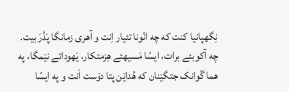نِگهپانیا کنت که چه انّونا تئیار اِنت و آهری زمانگا پَدَّرَ بیت.
چه آکوبئے برات، ایسّا مَسیهئے هِزمتکار، یَهودائے نێمگا، په هما گْوانک جتگێنان که هُداێن پتا دۆست اَنت و په ایسّا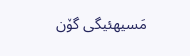مَسیهئیگی گۆن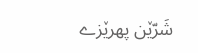شَرّێن پهرێزے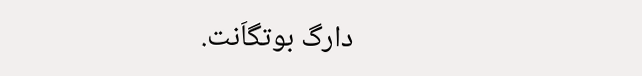دارگ بوتگاَنت.